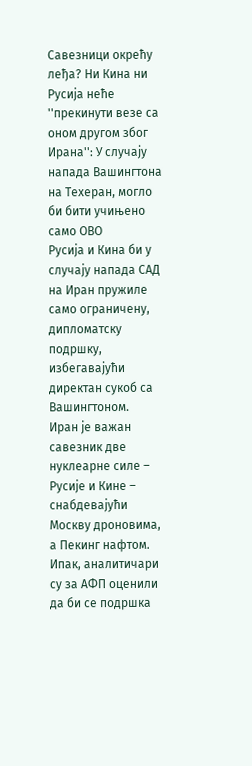Савезници окрећу леђа? Ни Кина ни Русија неће ''прекинути везе са оном другом због Ирана'': У случају напада Вашингтона на Техеран, могло би бити учињено само ОВО
Русија и Кина би у случају напада САД на Иран пружиле само ограничену, дипломатску подршку, избегавајући директан сукоб са Вашингтоном.
Иран је важан савезник две нуклеарне силе – Русије и Кине – снабдевајући Москву дроновима, а Пекинг нафтом. Ипак, аналитичари су за АФП оценили да би се подршка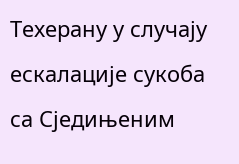Техерану у случају ескалације сукоба са Сједињеним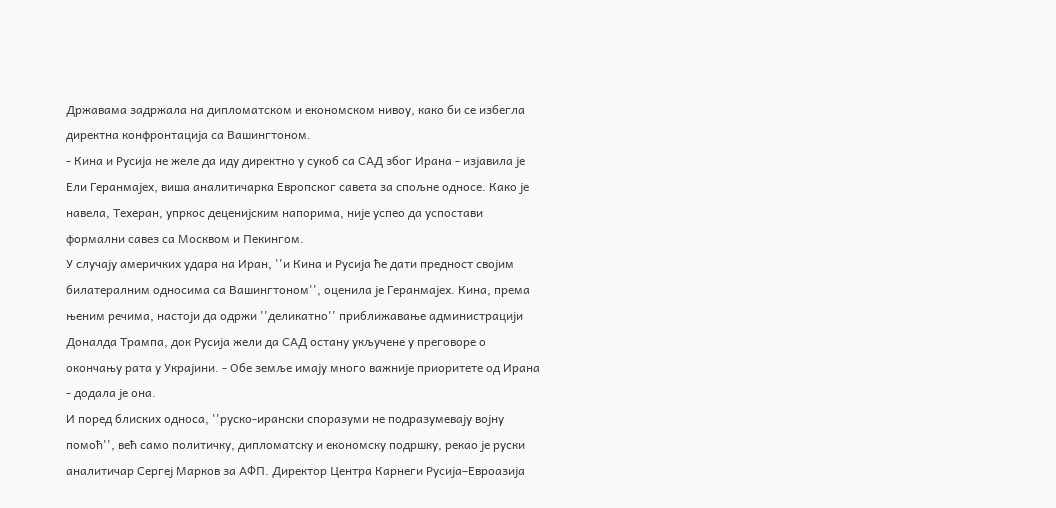Државама задржала на дипломатском и економском нивоу, како би се избегла директна конфронтација са Вашингтоном.
- Кина и Русија не желе да иду директно у сукоб са САД због Ирана - изјавила је Ели Геранмајех, виша аналитичарка Европског савета за спољне односе. Како је навела, Техеран, упркос деценијским напорима, није успео да успостави формални савез са Москвом и Пекингом.
У случају америчких удара на Иран, ''и Кина и Русија ће дати предност својим билатералним односима са Вашингтоном'', оценила је Геранмајех. Кина, према њеним речима, настоји да одржи ''деликатно'' приближавање администрацији Доналда Трампа, док Русија жели да САД остану укључене у преговоре о окончању рата у Украјини. - Обе земље имају много важније приоритете од Ирана - додала је она.
И поред блиских односа, ''руско-ирански споразуми не подразумевају војну помоћ'', већ само политичку, дипломатску и економску подршку, рекао је руски аналитичар Сергеј Марков за АФП. Директор Центра Карнеги Русија–Евроазија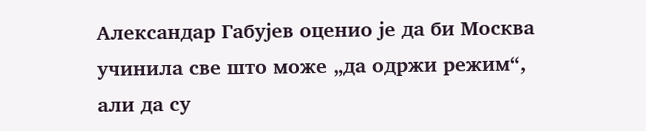Александар Габујев оценио је да би Москва учинила све што може „да одржи режим“, али да су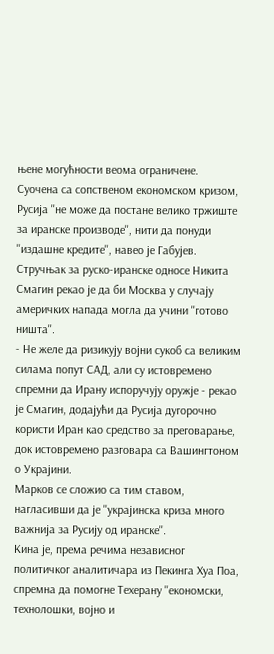њене могућности веома ограничене.
Суочена са сопственом економском кризом, Русија ''не може да постане велико тржиште за иранске производе'', нити да понуди ''издашне кредите'', навео је Габујев. Стручњак за руско-иранске односе Никита Смагин рекао је да би Москва у случају америчких напада могла да учини ''готово ништа''.
- Не желе да ризикују војни сукоб са великим силама попут САД, али су истовремено спремни да Ирану испоручују оружје - рекао је Смагин, додајући да Русија дугорочно користи Иран као средство за преговарање, док истовремено разговара са Вашингтоном о Украјини.
Марков се сложио са тим ставом, нагласивши да је ''украјинска криза много важнија за Русију од иранске''.
Кина је, према речима независног политичког аналитичара из Пекинга Хуа Поа, спремна да помогне Техерану ''економски, технолошки, војно и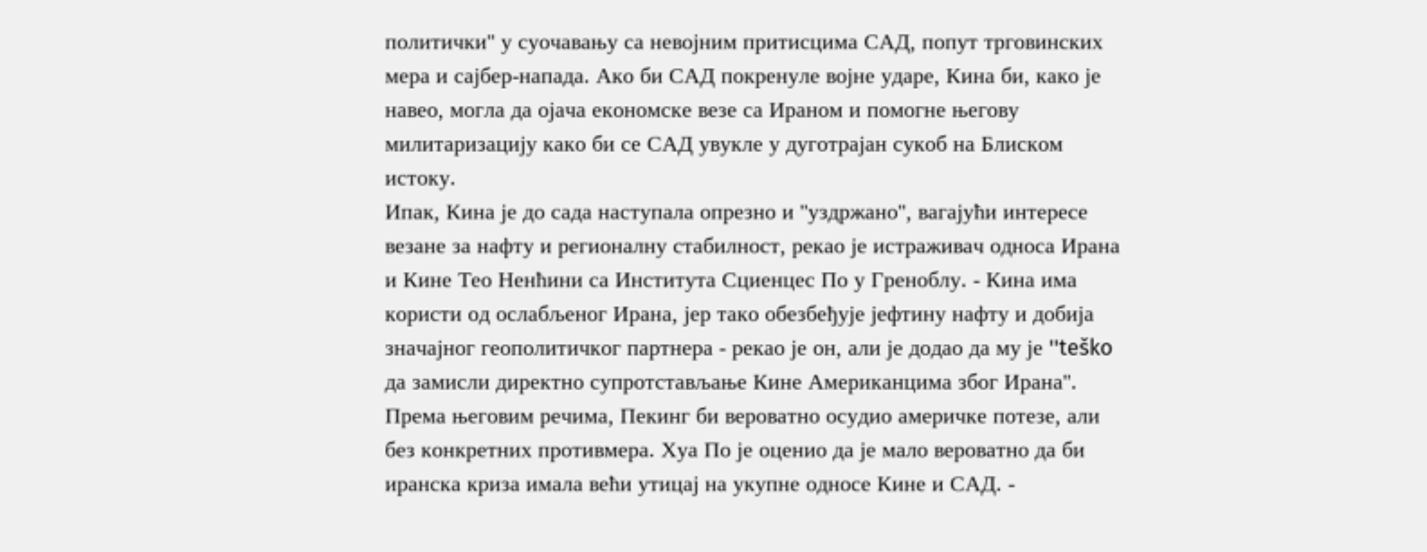политички'' у суочавању са невојним притисцима САД, попут трговинских мера и сајбер-напада. Ако би САД покренуле војне ударе, Кина би, како је навео, могла да ојача економске везе са Ираном и помогне његову милитаризацију како би се САД увукле у дуготрајан сукоб на Блиском истоку.
Ипак, Кина је до сада наступала опрезно и ''уздржано'', вагајући интересе везане за нафту и регионалну стабилност, рекао је истраживач односа Ирана и Кине Тео Ненћини са Института Сциенцес По у Греноблу. - Кина има користи од ослабљеног Ирана, јер тако обезбеђује јефтину нафту и добија значајног геополитичког партнера - рекао је он, али је додао да му је ''teško да замисли директно супротстављање Кине Американцима због Ирана''.
Према његовим речима, Пекинг би вероватно осудио америчке потезе, али без конкретних противмера. Хуа По је оценио да је мало вероватно да би иранска криза имала већи утицај на укупне односе Кине и САД. -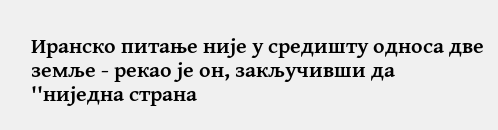Иранско питање није у средишту односа две земље - рекао је он, закључивши да ''ниједна страна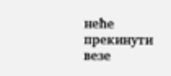неће прекинути везе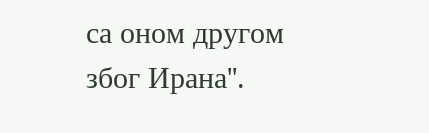са оном другом због Ирана''.